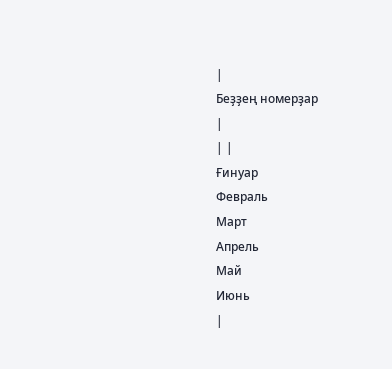|
Беҙҙең номерҙар
|
| |
Ғинуар
Февраль
Март
Апрель
Май
Июнь
|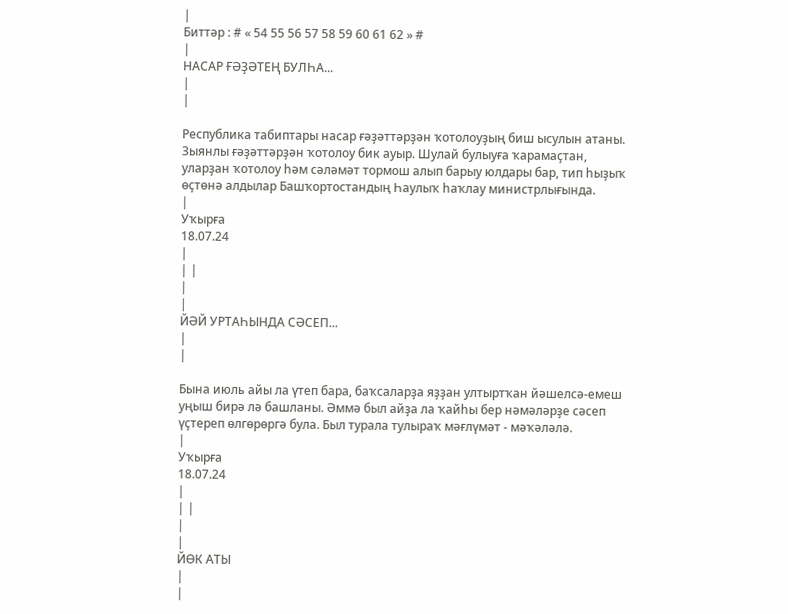|
Биттәр : # « 54 55 56 57 58 59 60 61 62 » #
|
НАСАР ҒӘҘӘТЕҢ БУЛҺА...
|
|

Республика табиптары насар ғәҙәттәрҙән ҡотолоуҙың биш ысулын атаны. Зыянлы ғәҙәттәрҙән ҡотолоу бик ауыр. Шулай булыуға ҡарамаҫтан, уларҙан ҡотолоу һәм сәләмәт тормош алып барыу юлдары бар, тип һыҙыҡ өҫтөнә алдылар Башҡортостандың Һаулыҡ һаҡлау министрлығында.
|
Уҡырға
18.07.24
|
| |
|
|
ЙӘЙ УРТАҺЫНДА СӘСЕП...
|
|

Бына июль айы ла үтеп бара, баҡсаларҙа яҙҙан ултыртҡан йәшелсә-емеш уңыш бирә лә башланы. Әммә был айҙа ла ҡайһы бер нәмәләрҙе сәсеп үҫтереп өлгөрөргә була. Был турала тулыраҡ мәғлүмәт - мәҡәләлә.
|
Уҡырға
18.07.24
|
| |
|
|
ЙӨК АТЫ
|
|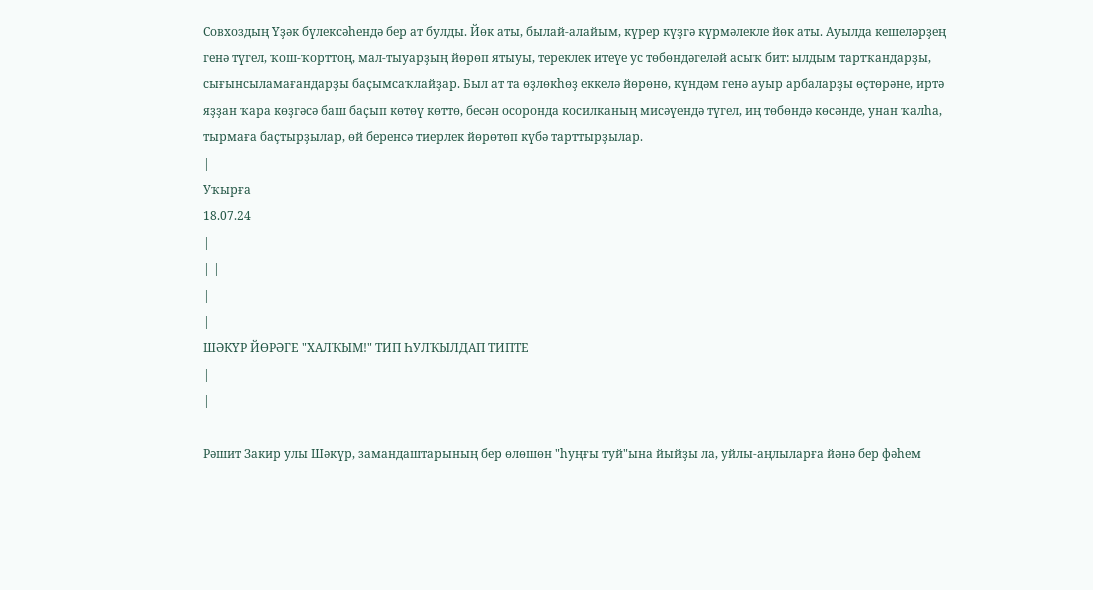Совхоздың Үҙәк бүлексәһендә бер ат булды. Йөк аты, былай-алайым, күрер күҙгә күрмәлекле йөк аты. Ауылда кешеләрҙең генә түгел, ҡош-ҡорттоң, мал-тыуарҙың йөрөп ятыуы, тереклек итеүе ус төбөндәгеләй асыҡ бит: ылдым тартҡандарҙы, сығынсыламағандарҙы баҫымсаҡлайҙар. Был ат та өҙлөкһөҙ еккелә йөрөнө, күндәм генә ауыр арбаларҙы өҫтөрәне, иртә яҙҙан ҡара көҙгәсә баш баҫып көтөү көттө, бесән осоронда косилканың мисәүендә түгел, иң төбөндә көсәнде, унан ҡалһа, тырмаға баҫтырҙылар, өй беренсә тиерлек йөрөтөп күбә тарттырҙылар.
|
Уҡырға
18.07.24
|
| |
|
|
ШӘКҮР ЙӨРӘГЕ "ХАЛҠЫМ!" ТИП ҺУЛҠЫЛДАП ТИПТЕ
|
|

Рәшит Закир улы Шәкүр, замандаштарының бер өлөшөн "һуңғы туй"ына йыйҙы ла, уйлы-аңлыларға йәнә бер фәһем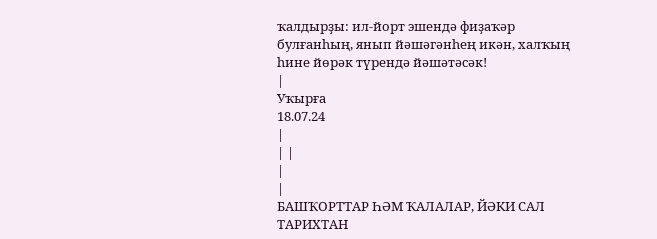ҡалдырҙы: ил-йорт эшендә фиҙаҡәр булғанһың, янып йәшәгәнһең икән, халҡың һине йөрәк түрендә йәшәтәсәк!
|
Уҡырға
18.07.24
|
| |
|
|
БАШҠОРТТАР ҺӘМ ҠАЛАЛАР, ЙӘКИ САЛ ТАРИХТАН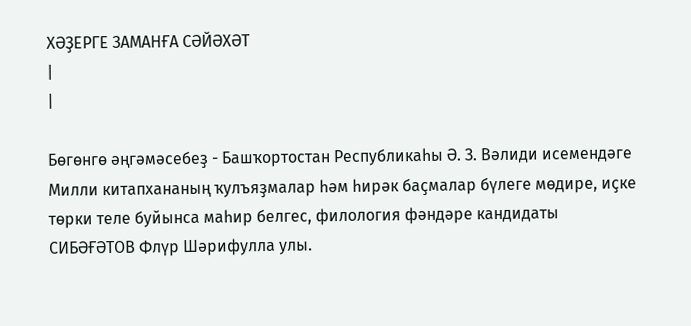ХӘҘЕРГЕ ЗАМАНҒА СӘЙӘХӘТ
|
|

Бөгөнгө әңгәмәсебеҙ - Башҡортостан Республикаһы Ә. З. Вәлиди исемендәге Милли китапхананың ҡулъяҙмалар һәм һирәк баҫмалар бүлеге мөдире, иҫке төрки теле буйынса маһир белгес, филология фәндәре кандидаты СИБӘҒӘТОВ Флүр Шәрифулла улы.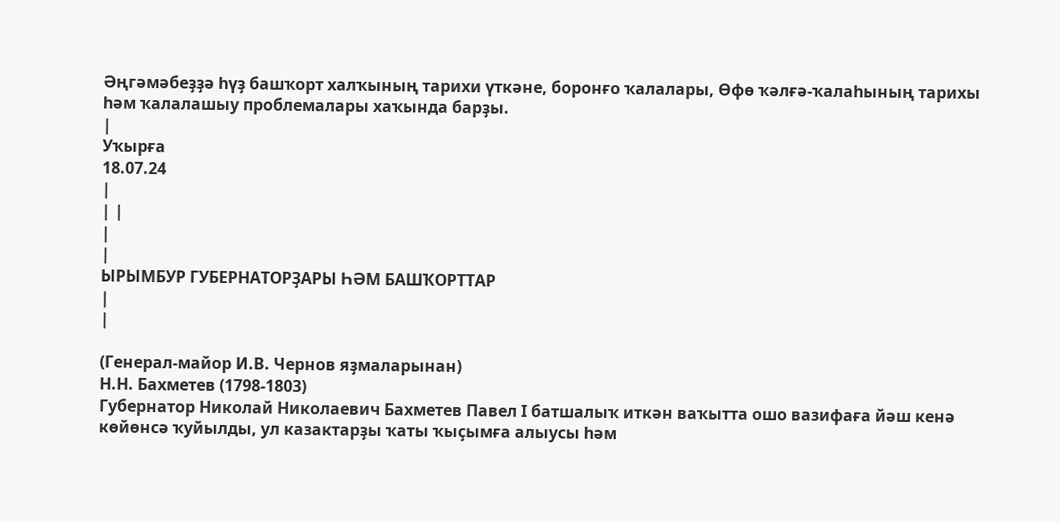Әңгәмәбеҙҙә һүҙ башҡорт халҡының тарихи үткәне, боронғо ҡалалары, Өфө ҡәлғә-ҡалаһының тарихы һәм ҡалалашыу проблемалары хаҡында барҙы.
|
Уҡырға
18.07.24
|
| |
|
|
ЫРЫМБУР ГУБЕРНАТОРҘАРЫ ҺӘМ БАШҠОРТТАР
|
|

(Генерал-майор И.В. Чернов яҙмаларынан)
H.H. Бахметев (1798-1803)
Губернатор Николай Николаевич Бахметев Павел I батшалыҡ иткән ваҡытта ошо вазифаға йәш кенә көйөнсә ҡуйылды, ул казактарҙы ҡаты ҡыҫымға алыусы һәм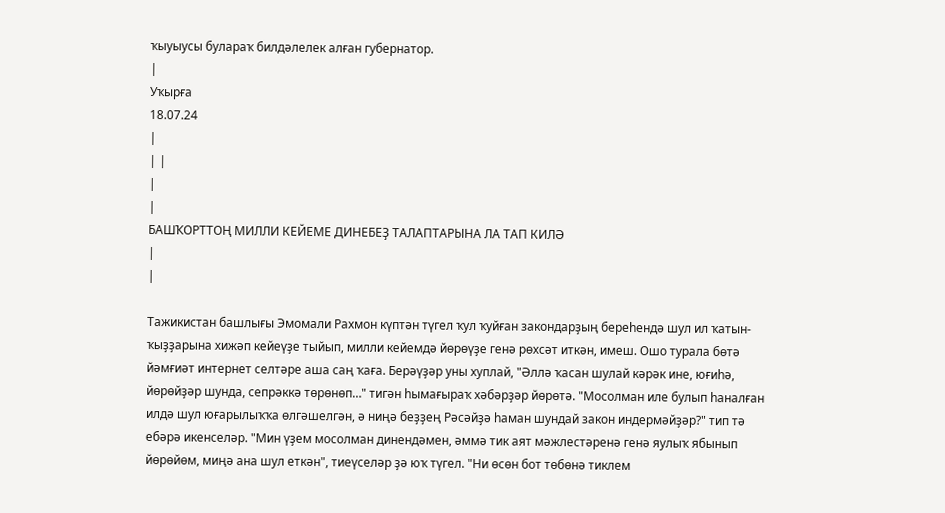ҡыуыусы булараҡ билдәлелек алған губернатор.
|
Уҡырға
18.07.24
|
| |
|
|
БАШҠОРТТОҢ МИЛЛИ КЕЙЕМЕ ДИНЕБЕҘ ТАЛАПТАРЫНА ЛА ТАП КИЛӘ
|
|

Тажикистан башлығы Эмомали Рахмон күптән түгел ҡул ҡуйған закондарҙың береһендә шул ил ҡатын-ҡыҙҙарына хижәп кейеүҙе тыйып, милли кейемдә йөрөүҙе генә рөхсәт иткән, имеш. Ошо турала бөтә йәмғиәт интернет селтәре аша саң ҡаға. Берәүҙәр уны хуплай, "Әллә ҡасан шулай кәрәк ине, юғиһә, йөрөйҙәр шунда, сепрәккә төрөнөп…" тигән һымағыраҡ хәбәрҙәр йөрөтә. "Мосолман иле булып һаналған илдә шул юғарылыҡҡа өлгәшелгән, ә ниңә беҙҙең Рәсәйҙә һаман шундай закон индермәйҙәр?" тип тә ебәрә икенселәр. "Мин үҙем мосолман динендәмен, әммә тик аят мәжлестәренә генә яулыҡ ябынып йөрөйөм, миңә ана шул еткән", тиеүселәр ҙә юҡ түгел. "Ни өсөн бот төбөнә тиклем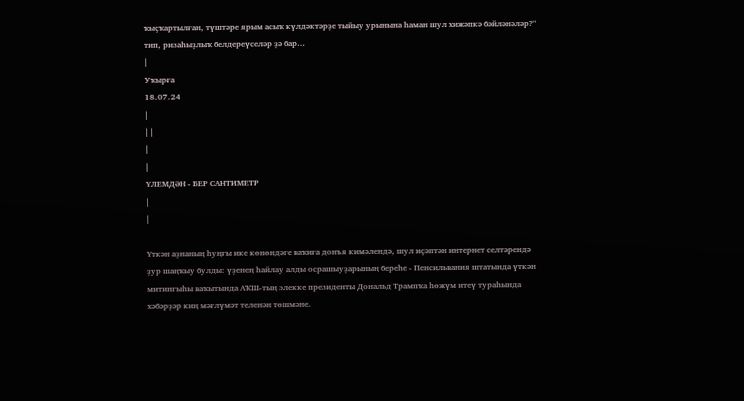ҡыҫҡартылған, түштәре ярым асыҡ күлдәктәрҙе тыйыу урынына һаман шул хижәпкә бәйләнәләр?" тип, ризаһыҙлыҡ белдереүселәр ҙә бар…
|
Уҡырға
18.07.24
|
| |
|
|
ҮЛЕМДӘН - БЕР САНТИМЕТР
|
|

Үткән аҙнаның һуңғы ике көнөндәге ваҡиға донъя кимәлендә, шул иҫәптән интернет селтәрендә ҙур шаңҡыу булды: үҙенең һайлау алды осрашыуҙарының береһе - Пенсильвания штатында үткән митингыһы ваҡытында АҠШ-тың элекке президенты Дональд Трампҡа һөжүм итеү тураһында хәбәрҙәр киң мәғлүмәт теленән төшмәне.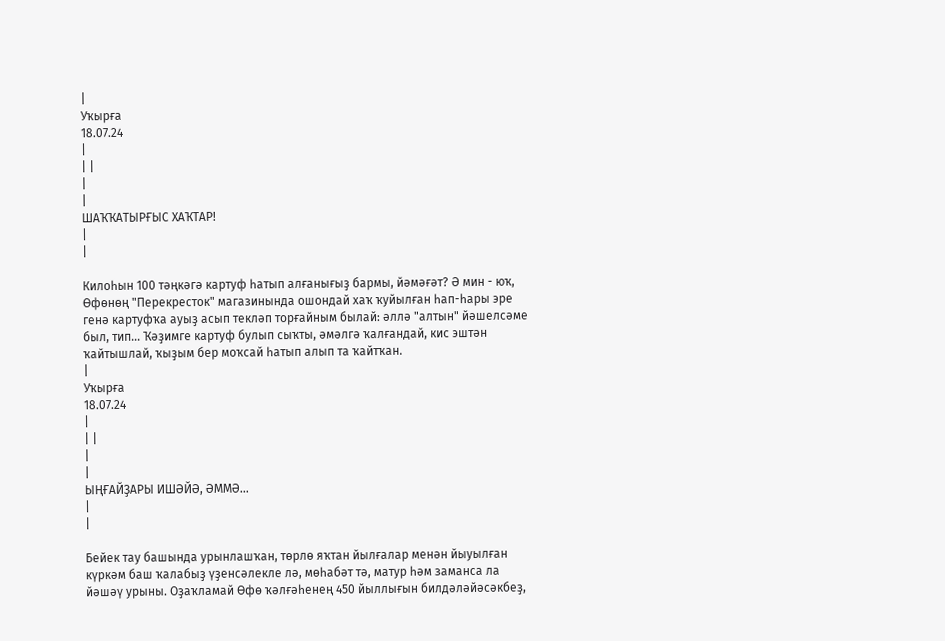|
Уҡырға
18.07.24
|
| |
|
|
ШАҠҠАТЫРҒЫС ХАҠТАР!
|
|

Килоһын 100 тәңкәгә картуф һатып алғанығыҙ бармы, йәмәғәт? Ә мин - юҡ, Өфөнөң "Перекресток" магазинында ошондай хаҡ ҡуйылған һап-һары эре генә картуфҡа ауыҙ асып текләп торғайным былай: әллә "алтын" йәшелсәме был, тип... Ҡәҙимге картуф булып сыҡты, әмәлгә ҡалғандай, кис эштән ҡайтышлай, ҡыҙым бер моҡсай һатып алып та ҡайтҡан.
|
Уҡырға
18.07.24
|
| |
|
|
ЫҢҒАЙҘАРЫ ИШӘЙӘ, ӘММӘ...
|
|

Бейек тау башында урынлашҡан, төрлө яҡтан йылғалар менән йыуылған күркәм баш ҡалабыҙ үҙенсәлекле лә, мөһабәт тә, матур һәм заманса ла йәшәү урыны. Оҙаҡламай Өфө ҡәлғәһенең 450 йыллығын билдәләйәсәкбеҙ,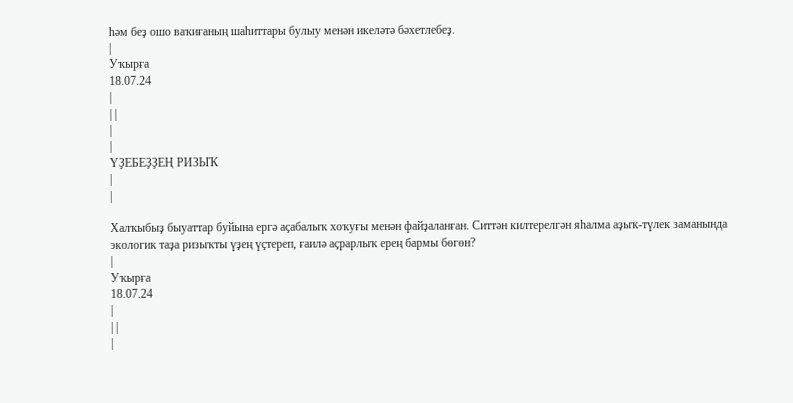һәм беҙ ошо ваҡиғаның шаһиттары булыу менән икеләтә бәхетлебеҙ.
|
Уҡырға
18.07.24
|
| |
|
|
ҮҘЕБЕҘҘЕҢ РИЗЫҠ
|
|

Халҡыбыҙ быуаттар буйына ергә аҫабалыҡ хоҡуғы менән файҙаланған. Ситтән килтерелгән яһалма аҙыҡ-түлек заманында экологик таҙа ризыҡты үҙең үҫтереп, ғаилә аҫрарлыҡ ерең бармы бөгөн?
|
Уҡырға
18.07.24
|
| |
|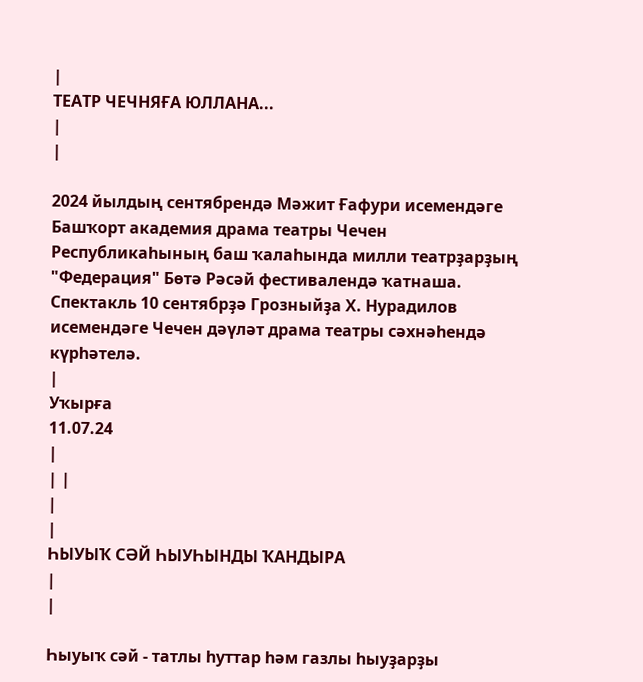|
ТЕАТР ЧЕЧНЯҒА ЮЛЛАНА...
|
|

2024 йылдың сентябрендә Мәжит Ғафури исемендәге Башҡорт академия драма театры Чечен Республикаһының баш ҡалаһында милли театрҙарҙың "Федерация" Бөтә Рәсәй фестивалендә ҡатнаша. Спектакль 10 сентябрҙә Грозныйҙа Х. Нурадилов исемендәге Чечен дәүләт драма театры сәхнәһендә күрһәтелә.
|
Уҡырға
11.07.24
|
| |
|
|
ҺЫУЫҠ СӘЙ ҺЫУҺЫНДЫ ҠАНДЫРА
|
|

Һыуыҡ сәй - татлы һуттар һәм газлы һыуҙарҙы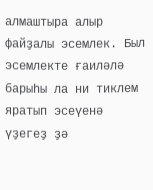алмаштыра алыр файҙалы эсемлек. Был эсемлекте ғаиләлә барыһы ла ни тиклем яратып эсеүенә үҙегеҙ ҙә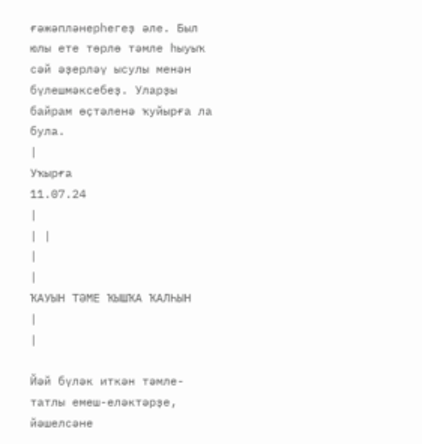ғәжәпләнерһегеҙ әле. Был юлы ете төрлө тәмле һыуыҡ сәй әҙерләү ысулы менән бүлешмәксебеҙ. Уларҙы байрам өҫтәленә ҡуйырға ла була.
|
Уҡырға
11.07.24
|
| |
|
|
ҠАУЫН ТӘМЕ ҠЫШҠА ҠАЛҺЫН
|
|

Йәй бүләк иткән тәмле-татлы емеш-еләктәрҙе, йәшелсәне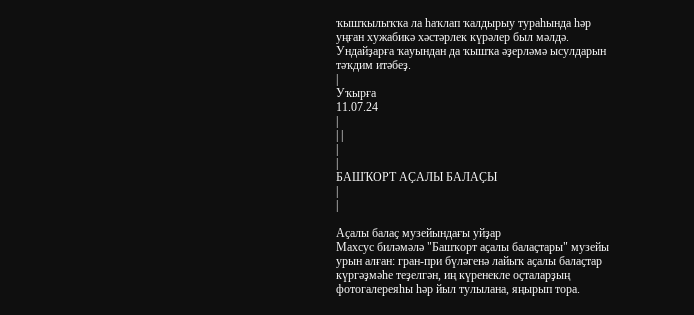ҡышҡылыҡҡа ла һаҡлап ҡалдырыу тураһында һәр уңған хужабикә хәстәрлек күрәлер был мәлдә. Ундайҙарға ҡауындан да ҡышҡа әҙерләмә ысулдарын тәҡдим итәбеҙ.
|
Уҡырға
11.07.24
|
| |
|
|
БАШҠОРТ АҪАЛЫ БАЛАҪЫ
|
|

Аҫалы балаҫ музейындағы уйҙар
Махсус биләмәлә "Башҡорт аҫалы балаҫтары" музейы урын алған: гран-при бүләгенә лайыҡ аҫалы балаҫтар күргәҙмәһе теҙелгән, иң күренекле оҫталарҙың фотогалереяһы һәр йыл тулылана, яңырып тора.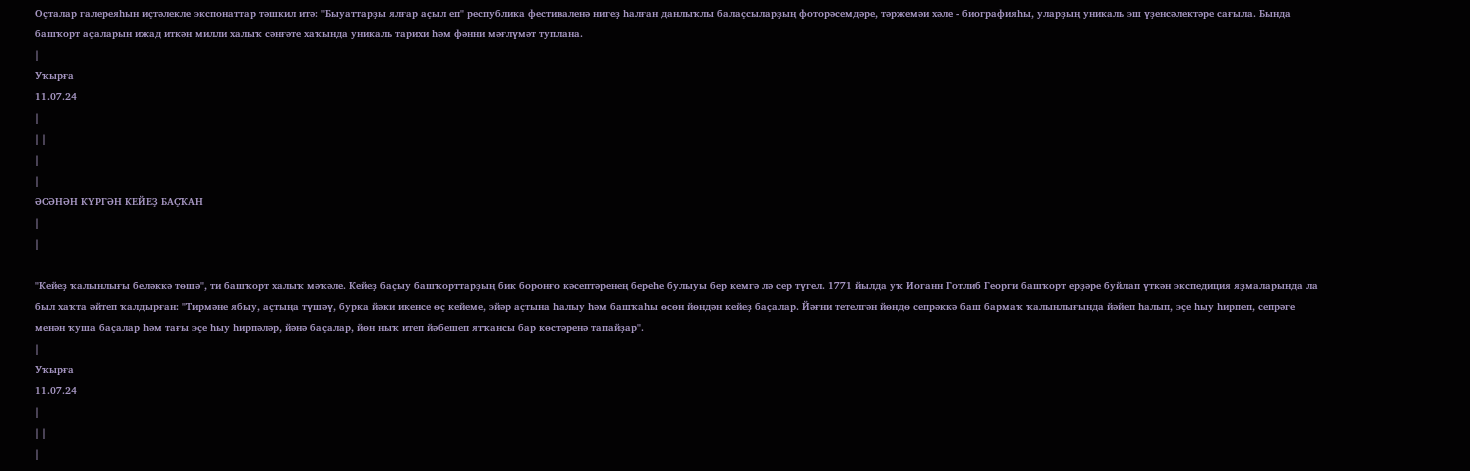Оҫталар галереяһын иҫтәлекле экспонаттар тәшкил итә: "Быуаттарҙы ялғар аҫыл еп" республика фестиваленә нигеҙ һалған данлыҡлы балаҫсыларҙың фоторәсемдәре, тәржемәи хәле - биографияһы, уларҙың уникаль эш үҙенсәлектәре сағыла. Бында башҡорт аҫаларын ижад иткән милли халыҡ сәнғәте хаҡында уникаль тарихи һәм фәнни мәғлүмәт туплана.
|
Уҡырға
11.07.24
|
| |
|
|
ӘСӘНӘН КҮРГӘН КЕЙЕҘ БАҪҠАН
|
|

"Кейеҙ ҡалынлығы беләккә төшә", ти башҡорт халыҡ мәҡәле. Кейеҙ баҫыу башҡорттарҙың бик боронғо кәсептәренең береһе булыуы бер кемгә лә сер түгел. 1771 йылда уҡ Иоганн Готлиб Георги башҡорт ерҙәре буйлап үткән экспедиция яҙмаларында ла был хаҡта әйтеп ҡалдырған: "Тирмәне ябыу, аҫтыңа түшәү, бурка йәки икенсе өҫ кейеме, эйәр аҫтына һалыу һәм башҡаһы өсөн йөндән кейеҙ баҫалар. Йәғни тетелгән йөндө сепрәккә баш бармаҡ ҡалынлығында йәйеп һалып, эҫе һыу һирпеп, сепрәге менән ҡуша баҫалар һәм тағы эҫе һыу һирпәләр, йәнә баҫалар, йөн ныҡ итеп йәбешеп ятҡансы бар көстәренә тапайҙар".
|
Уҡырға
11.07.24
|
| |
|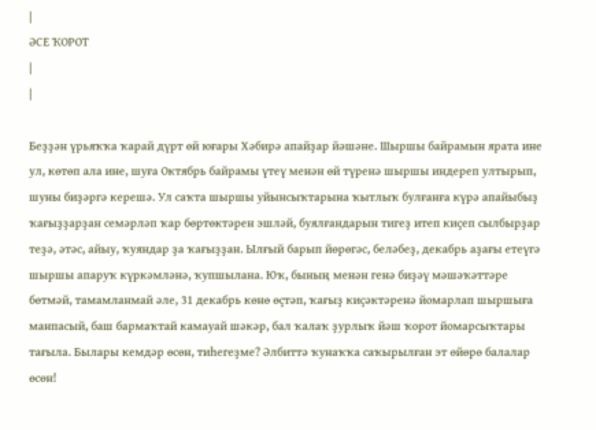|
ӘСЕ ҠОРОТ
|
|

Беҙҙән үрьяҡҡа ҡарай дүрт өй юғары Хәбирә апайҙар йәшәне. Шыршы байрамын ярата ине ул, көтөп ала ине, шуға Октябрь байрамы үтеү менән өй түренә шыршы индереп ултырып, шуны биҙәргә керешә. Ул саҡта шыршы уйынсыҡтарына ҡытлыҡ булғанға күрә апайыбыҙ ҡағыҙҙарҙан семәрләп ҡар бөртөктәрен эшләй, буялғандарын тигеҙ итеп киҫеп сылбырҙар теҙә, әтәс, айыу, ҡуяндар ҙа ҡағыҙҙан. Ылғый барып йөрөгәс, беләбеҙ, декабрь аҙағы етеүгә шыршы апаруҡ күркәмләнә, ҡупшылана. Юҡ, бының менән генә биҙәү мәшәҡәттәре бөтмәй, тамамланмай әле, 31 декабрь көнө өҫтәп, ҡағыҙ киҫәктәренә йомарлап шыршыға манпасый, баш бармаҡтай камауай шәкәр, бал ҡалаҡ ҙурлыҡ йәш ҡорот йомарсыҡтары тағыла. Былары кемдәр өсөн, тиһегеҙме? Әлбиттә ҡунаҡҡа саҡырылған эт өйөрө балалар өсөн!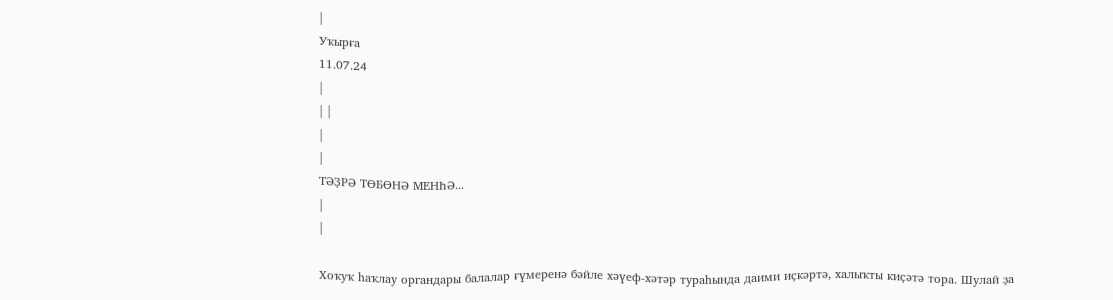|
Уҡырға
11.07.24
|
| |
|
|
ТӘҘРӘ ТӨБӨНӘ МЕНҺӘ...
|
|

Хоҡуҡ һаҡлау органдары балалар ғүмеренә бәйле хәүеф-хәтәр тураһында даими иҫкәртә, халыҡты киҫәтә тора. Шулай ҙа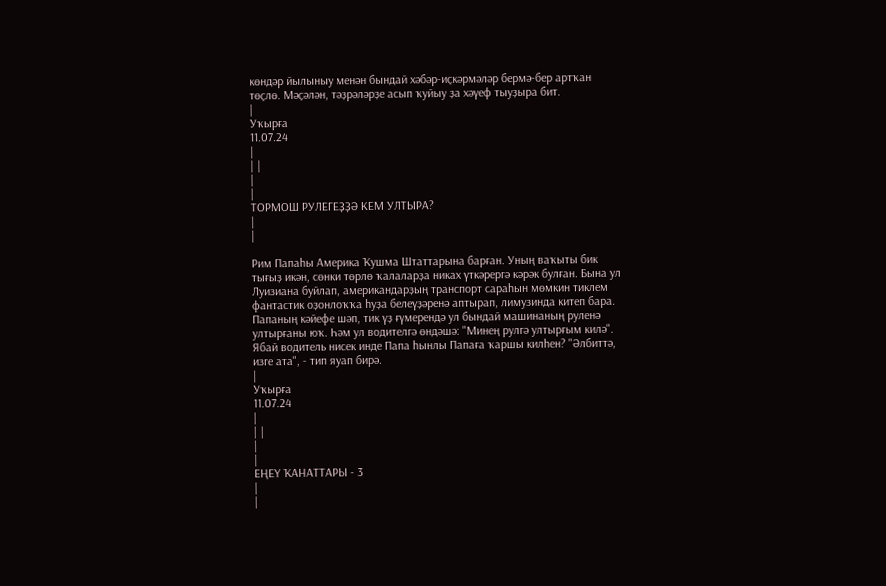көндәр йылыныу менән бындай хәбәр-иҫкәрмәләр бермә-бер артҡан төҫлө. Мәҫәлән, тәҙрәләрҙе асып ҡуйыу ҙа хәүеф тыуҙыра бит.
|
Уҡырға
11.07.24
|
| |
|
|
ТОРМОШ РУЛЕГЕҘҘӘ КЕМ УЛТЫРА?
|
|

Рим Папаһы Америка Ҡушма Штаттарына барған. Уның ваҡыты бик тығыҙ икән, сөнки төрлө ҡалаларҙа никах үткәрергә кәрәк булған. Бына ул Луизиана буйлап, американдарҙың транспорт сараһын мөмкин тиклем фантастик оҙонлоҡҡа һуҙа белеүҙәренә аптырап, лимузинда китеп бара. Папаның кәйефе шәп, тик үҙ ғүмерендә ул бындай машинаның руленә ултырғаны юҡ. Һәм ул водителгә өндәшә: "Минең рулгә ултырғым килә". Ябай водитель нисек инде Папа һынлы Папаға ҡаршы килһен? "Әлбиттә, изге ата", - тип яуап бирә.
|
Уҡырға
11.07.24
|
| |
|
|
ЕҢЕҮ ҠАНАТТАРЫ - 3
|
|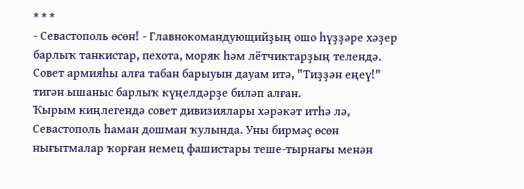* * *
- Севастополь өсөн! - Главнокомандующийҙың ошо һүҙҙәре хәҙер барлыҡ танкистар, пехота, моряк һәм лётчиктарҙың телендә. Совет армияһы алға табан барыуын дауам итә, "Тиҙҙән еңеү!" тигән ышаныс барлыҡ күңелдәрҙе биләп алған.
Ҡырым киңлегендә совет дивизиялары хәрәкәт итһә лә, Севастополь һаман дошман ҡулында. Уны бирмәҫ өсөн нығытмалар ҡорған немец фашистары теше-тырнағы менән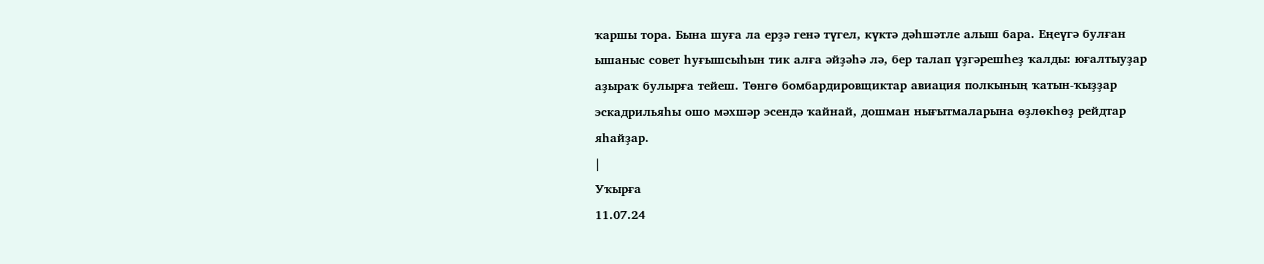ҡаршы тора. Бына шуға ла ерҙә генә түгел, күктә дәһшәтле алыш бара. Еңеүгә булған ышаныс совет һуғышсыһын тик алға әйҙәһә лә, бер талап үҙгәрешһеҙ ҡалды: юғалтыуҙар аҙыраҡ булырға тейеш. Төнгө бомбардировщиктар авиация полкының ҡатын-ҡыҙҙар эскадрильяһы ошо мәхшәр эсендә ҡайнай, дошман нығытмаларына өҙлөкһөҙ рейдтар яһайҙар.
|
Уҡырға
11.07.24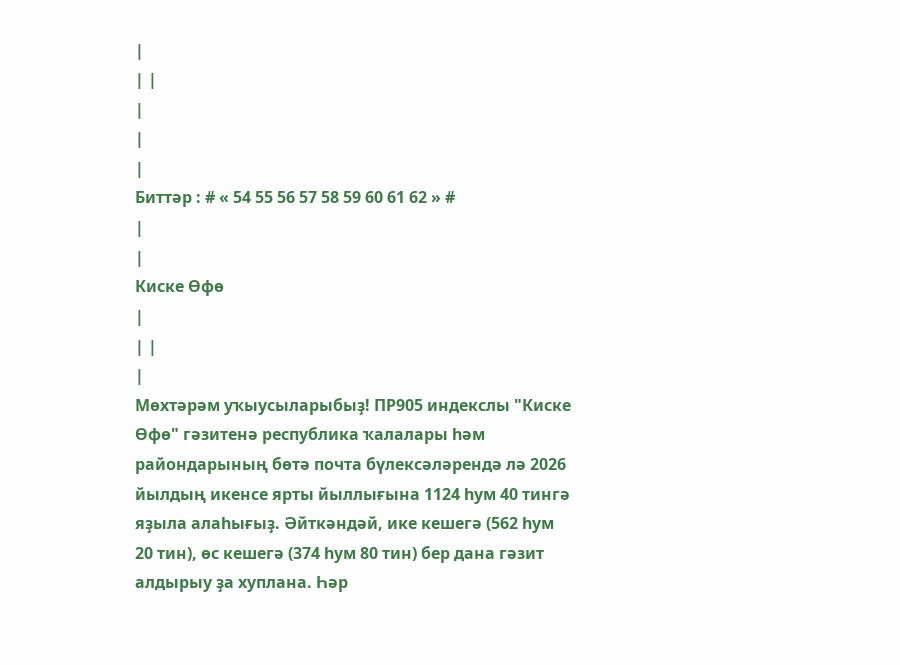|
| |
|
|
|
Биттәр : # « 54 55 56 57 58 59 60 61 62 » #
|
|
Киске Өфө
|
| |
|
Мөхтәрәм уҡыусыларыбыҙ! ПР905 индекслы "Киске Өфө" гәзитенә республика ҡалалары һәм райондарының бөтә почта бүлексәләрендә лә 2026 йылдың икенсе ярты йыллығына 1124 һум 40 тингә яҙыла алаһығыҙ. Әйткәндәй, ике кешегә (562 һум 20 тин), өс кешегә (374 һум 80 тин) бер дана гәзит алдырыу ҙа хуплана. Һәр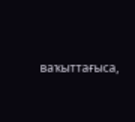ваҡыттағыса,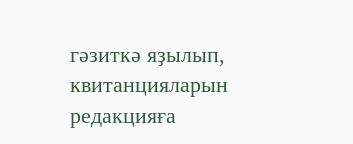гәзиткә яҙылып, квитанцияларын редакцияға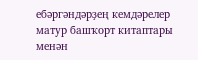ебәргәндәрҙең кемдәрелер матур башҡорт китаптары менән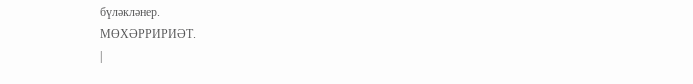бүләкләнер.
МӨХӘРРИРИӘТ.
|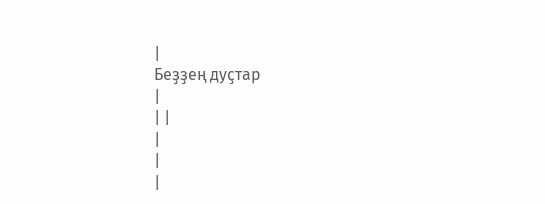|
Беҙҙең дуҫтар
|
| |
|
|
|